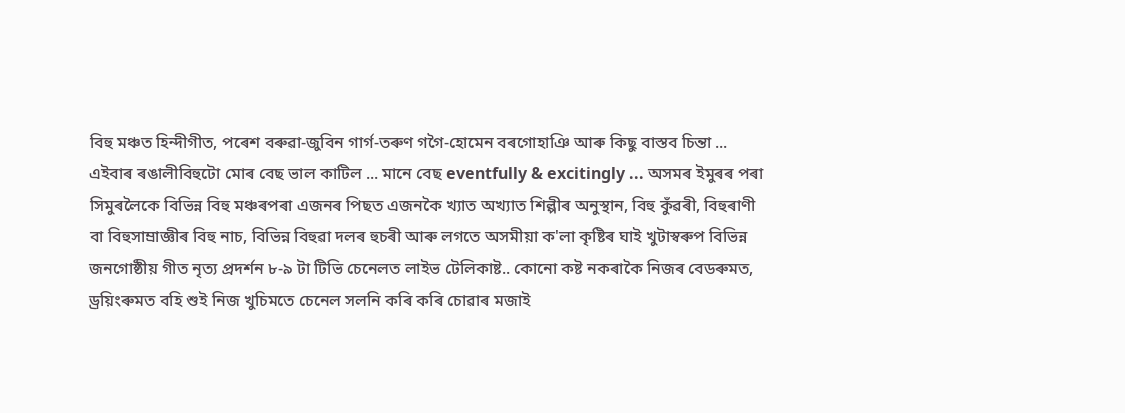বিহু মঞ্চত হিন্দীগীত, পৰেশ বৰুৱা-জুবিন গাৰ্গ-তৰুণ গগৈ-হোমেন বৰগোহাঞি আৰু কিছু বাস্তব চিন্তা ...
এইবাৰ ৰঙালীবিহুটো মোৰ বেছ ভাল কাটিল ... মানে বেছ eventfully & excitingly ... অসমৰ ইমুৰৰ পৰা সিমুৰলৈকে বিভিন্ন বিহু মঞ্চৰপৰা এজনৰ পিছত এজনকৈ খ্যাত অখ্যাত শিল্পীৰ অনুস্থান, বিহু কুঁৱৰী, বিহুৰাণী বা বিহুসাম্রাজ্ঞীৰ বিহু নাচ, বিভিন্ন বিহুৱা দলৰ হুচৰী আৰু লগতে অসমীয়া ক'লা কৃষ্টিৰ ঘাই খুটাস্বৰুপ বিভিন্ন জনগোষ্ঠীয় গীত নৃত্য প্রদৰ্শন ৮-৯ টা টিভি চেনেলত লাইভ টেলিকাষ্ট.. কোনো কষ্ট নকৰাকৈ নিজৰ বেডৰুমত, ড্রয়িংৰুমত বহি শুই নিজ খুচিমতে চেনেল সলনি কৰি কৰি চোৱাৰ মজাই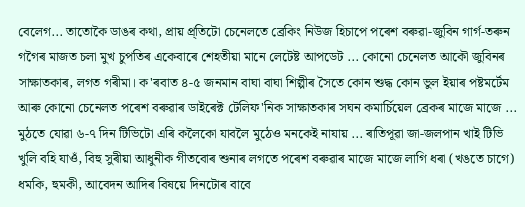বেলেগ... তাতোকৈ ডাঙৰ কথা, প্রায় প্র্তিটো চেনেলতে ব্রেকিং নিউজ হিচাপে পৰেশ বৰুৱা-জুবিন গাৰ্গ-তৰুন গগৈৰ মাজত চলা মুখ চুপতিৰ একেবাৰে শেহতীয়া মানে লেটেষ্ট আপডেট ... কোনো চেনেলত আকৌ জুবিনৰ সাক্ষাতকাৰ, লগত গৰীমা। ক'ৰবাত ৪-৫ জনমান বাঘা বাঘা শিল্পীৰ সৈতে কোন শুদ্ধ কোন ভুল ইয়াৰ পষ্টমৰ্টেম আৰু কোনো চেনেলত পৰেশ বৰুৱাৰ ডাইৰেক্ট টেলিফ'নিক সাক্ষাতকাৰ সঘন কমাৰ্চিয়েল ব্রেকৰ মাজে মাজে ... মুঠতে যোৱা ৬-৭ দিন টিভিটো এৰি কলৈকো যাবলৈ মুঠেও মনকেই নাযায় ... ৰাতিপূৱা জা-জলপান খাই টিভি খুলি বহি যাওঁ, বিহু সুৰীয়া আধুনীক গীতবোৰ শুনাৰ লগতে পৰেশ বৰুৱাৰ মাজে মাজে লাগি ধৰা (খঙতে চাগে) ধমকি, হুমকী, আবেদন আদিৰ বিষয়ে দিনটোৰ বাবে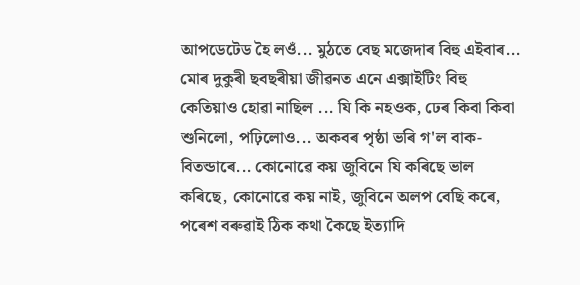আপডেটেড হৈ লওঁ... মুঠতে বেছ মজেদাৰ বিহু এইবাৰ... মোৰ দুকুৰী ছবছৰীয়া জীৱনত এনে এক্সাইটিং বিহু কেতিয়াও হোৱা নাছিল ... যি কি নহওক, ঢেৰ কিবা কিবা শুনিলো, পঢ়িলোও... অকবৰ পৃষ্ঠা ভৰি গ'ল বাক-বিতন্ডাৰে... কোনোৱে কয় জুবিনে যি কৰিছে ভাল কৰিছে, কোনোৱে কয় নাই, জুবিনে অলপ বেছি কৰে, পৰেশ বৰুৱাই ঠিক কথা কৈছে ইত্যাদি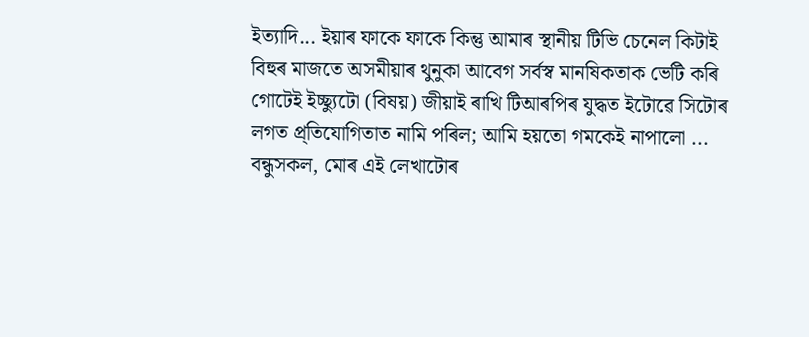ইত্যাদি... ইয়াৰ ফাকে ফাকে কিন্তু আমাৰ স্থানীয় টিভি চেনেল কিটাই বিহুৰ মাজতে অসমীয়াৰ থুনুকা আবেগ সৰ্বস্ব মানষিকতাক ভেটি কৰি গোটেই ইচ্ছ্যুটো (বিষয়) জীয়াই ৰাখি টিআৰপিৰ যুদ্ধত ইটোৱে সিটোৰ লগত প্র্তিযোগিতাত নামি পৰিল; আমি হয়তো গমকেই নাপালো ...
বন্ধুসকল, মোৰ এই লেখাটোৰ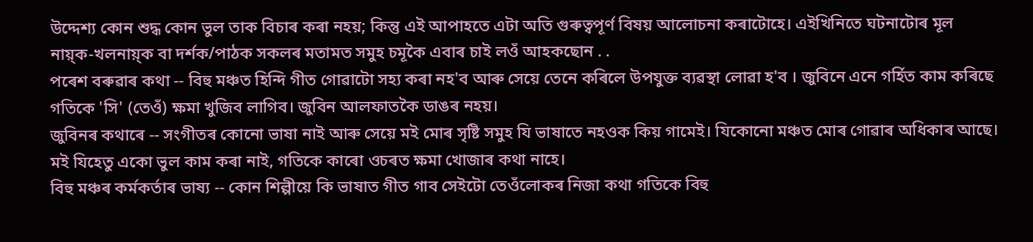উদ্দেশ্য কোন শুদ্ধ কোন ভুল তাক বিচাৰ কৰা নহয়; কিন্তু এই আপাহতে এটা অতি গুৰুত্বপূৰ্ণ বিষয় আলোচনা কৰাটোহে। এইখিনিতে ঘটনাটোৰ মূল নায়্ক-খলনায়্ক বা দৰ্শক/পাঠক সকলৰ মতামত সমুহ চমূকৈ এবাৰ চাই লওঁ আহকছোন . .
পৰেশ বৰুৱাৰ কথা -- বিহু মঞ্চত হিন্দি গীত গোৱাটো সহ্য কৰা নহ'ব আৰু সেয়ে তেনে কৰিলে উপযুক্ত ব্যৱস্থা লোৱা হ'ব । জুবিনে এনে গৰ্হিত কাম কৰিছে গতিকে 'সি' (তেওঁ) ক্ষমা খুজিব লাগিব। জুবিন আলফাতকৈ ডাঙৰ নহয়।
জুবিনৰ কথাৰে -- সংগীতৰ কোনো ভাষা নাই আৰু সেয়ে মই মোৰ সৃষ্টি সমুহ যি ভাষাতে নহওক কিয় গামেই। যিকোনো মঞ্চত মোৰ গোৱাৰ অধিকাৰ আছে। মই যিহেতু একো ভুল কাম কৰা নাই, গতিকে কাৰো ওচৰত ক্ষমা খোজাৰ কথা নাহে।
বিহু মঞ্চৰ কৰ্মকৰ্তাৰ ভাষ্য -- কোন শিল্পীয়ে কি ভাষাত গীত গাব সেইটো তেওঁলোকৰ নিজা কথা গতিকে বিহু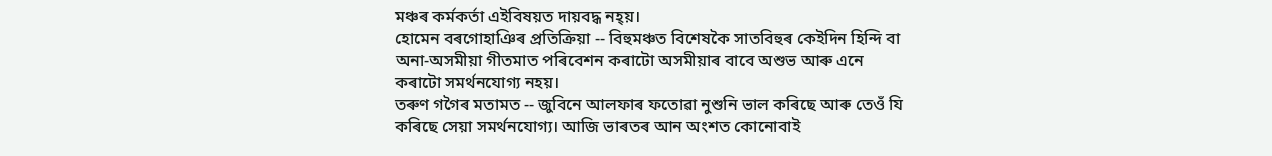মঞ্চৰ কৰ্মকৰ্তা এইবিষয়ত দায়বদ্ধ নহ্য়।
হোমেন বৰগোহাঞিৰ প্রতিক্রিয়া -- বিহুমঞ্চত বিশেষকৈ সাতবিহুৰ কেইদিন হিন্দি বা অনা-অসমীয়া গীতমাত পৰিবেশন কৰাটো অসমীয়াৰ বাবে অশুভ আৰু এনে কৰাটো সমৰ্থনযোগ্য নহয়।
তৰুণ গগৈৰ মতামত -- জুবিনে আলফাৰ ফতোৱা নুশুনি ভাল কৰিছে আৰু তেওঁ যি কৰিছে সেয়া সমৰ্থনযোগ্য। আজি ভাৰতৰ আন অংশত কোনোবাই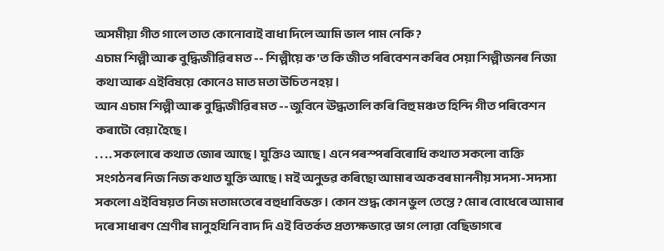অসমীয়া গীত গালে তাত কোনোবাই বাধা দিলে আমি ভাল পাম নেকি ?
এচাম শিল্পী আৰু বুদ্ধিজীৱিৰ মত -- শিল্পীয়ে ক'ত কি জীত পৰিবেশন কৰিব সেয়া শিল্পীজনৰ নিজা কথা আৰু এইবিষয়ে কোনেও মাত মতা উচিত নহয়।
আন এচাম শিল্পী আৰু বুদ্ধিজীৱিৰ মত -- জুবিনে ঊদ্ধতালি কৰি বিহু মঞ্চত হিন্দি গীত পৰিবেশন কৰাটো বেয়া হৈছে।
. . . . সকলোৰে কথাত জোৰ আছে। যুক্তিও আছে। এনে পৰস্পৰবিৰোধি কথাত সকলো ব্যক্তি সংগঠনৰ নিজ নিজ কথাত যুক্তি আছে। মই অনুভৱ কৰিছো আমাৰ অকবৰ মাননীয় সদস্য-সদস্যা সকলো এইবিষয়ত নিজ মতামতেৰে বহুধাবিভক্ত। কোন শুদ্ধ কোন ভুল তেন্তে ? মোৰ বোধেৰে আমাৰ দৰে সাধাৰণ শ্রেণীৰ মানুহখিনি বাদ দি এই বিতৰ্কত প্রত্যক্ষভাৱে ভাগ লোৱা বেছিভাগৰে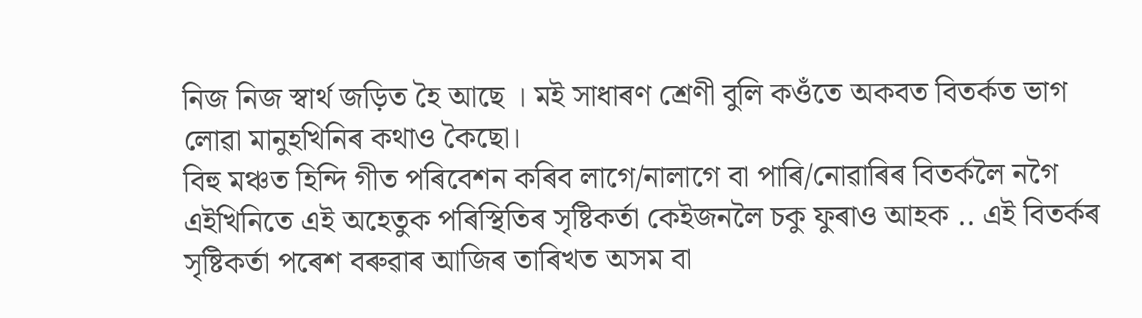নিজ নিজ স্বাৰ্থ জড়িত হৈ আছে । মই সাধাৰণ শ্রেণী বুলি কওঁতে অকবত বিতৰ্কত ভাগ লোৱা মানুহখিনিৰ কথাও কৈছো।
বিহু মঞ্চত হিন্দি গীত পৰিবেশন কৰিব লাগে/নালাগে বা পাৰি/নোৱাৰিৰ বিতৰ্কলৈ নগৈ এইখিনিতে এই অহেতুক পৰিস্থিতিৰ সৃষ্টিকৰ্তা কেইজনলৈ চকু ফুৰাও আহক .. এই বিতৰ্কৰ সৃষ্টিকৰ্তা পৰেশ বৰুৱাৰ আজিৰ তাৰিখত অসম বা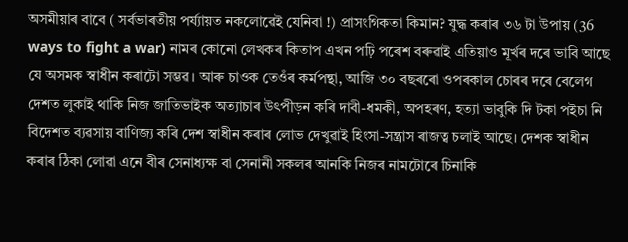অসমীয়াৰ বাবে ( সৰ্বভাৰতীয় পৰ্য্যায়ত নকলোৱেই যেনিবা !) প্রাসংগিকতা কিমান? যুদ্ধ কৰাৰ ৩৬ টা উপায় (36 ways to fight a war) নামৰ কোনো লেখকৰ কিতাপ এখন পঢ়ি পৰেশ বৰুৱাই এতিয়াও মূৰ্খৰ দৰে ভাবি আছে যে অসমক স্বাধীন কৰাটো সম্ভৱ। আৰু চাওক তেওঁৰ কৰ্মপন্থা, আজি ৩০ বছৰৰো ওপৰকাল চোৰৰ দৰে বেলেগ দেশত লুকাই থাকি নিজ জাতিভাইক অত্যাচাৰ উৎপীড়ন কৰি দাবী-ধমকী, অপহৰণ, হত্যা ভাবুকি দি টকা পইচা নি বিদেশত ব্যৱসায় বাণিজ্য কৰি দেশ স্বাধীন কৰাৰ লোভ দেখুৱাই হিংসা-সন্ত্রাস ৰাজত্ব চলাই আছে। দেশক স্বাধীন কৰাৰ ঠিকা লোৱা এনে বীৰ সেনাধ্যক্ষ বা সেনানী সকলৰ আনকি নিজৰ নামটোৰে চিনাকি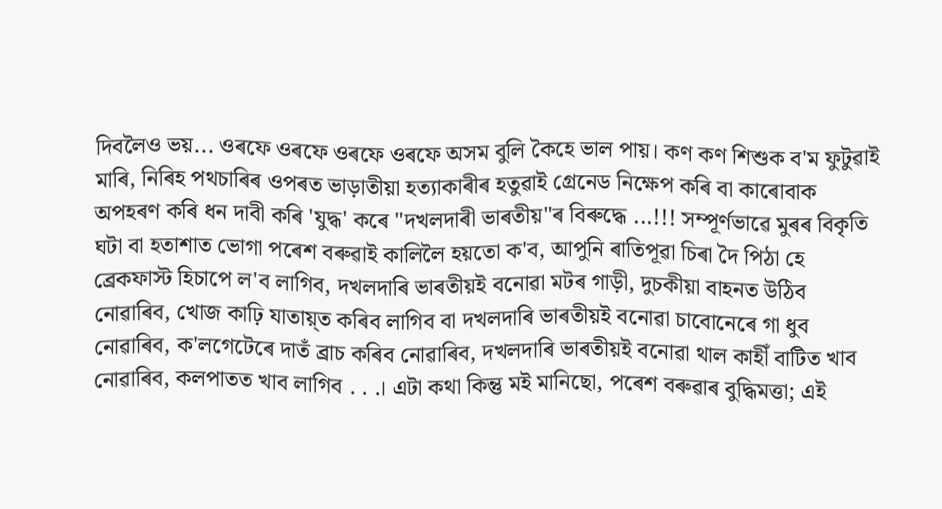দিবলৈও ভয়... ওৰফে ওৰফে ওৰফে ওৰফে অসম বুলি কৈহে ভাল পায়। কণ কণ শিশুক ব'ম ফুটুৱাই মাৰি, নিৰিহ পথচাৰিৰ ওপৰত ভাড়াতীয়া হত্যাকাৰীৰ হতুৱাই গ্রেনেড নিক্ষেপ কৰি বা কাৰোবাক অপহৰণ কৰি ধন দাবী কৰি 'যুদ্ধ' কৰে "দখলদাৰী ভাৰতীয়"ৰ বিৰুদ্ধে ...!!! সম্পূৰ্ণভাৱে মুৰৰ বিকৃতি ঘটা বা হতাশাত ভোগা পৰেশ বৰুৱাই কালিলৈ হয়তো ক'ব, আপুনি ৰাতিপূৱা চিৰা দৈ পিঠা হে ব্রেকফাস্ট হিচাপে ল'ব লাগিব, দখলদাৰি ভাৰতীয়ই বনোৱা মটৰ গাড়ী, দুচকীয়া বাহনত উঠিব নোৱাৰিব, খোজ কাঢ়ি যাতায়্ত কৰিব লাগিব বা দখলদাৰি ভাৰতীয়ই বনোৱা চাবোনেৰে গা ধুব নোৱাৰিব, ক'লগেটেৰে দাতঁ ব্রাচ কৰিব নোৱাৰিব, দখলদাৰি ভাৰতীয়ই বনোৱা থাল কাহীঁ বাটিত খাব নোৱাৰিব, কলপাতত খাব লাগিব . . .। এটা কথা কিন্তু মই মানিছো, পৰেশ বৰুৱাৰ বুদ্ধিমত্তা; এই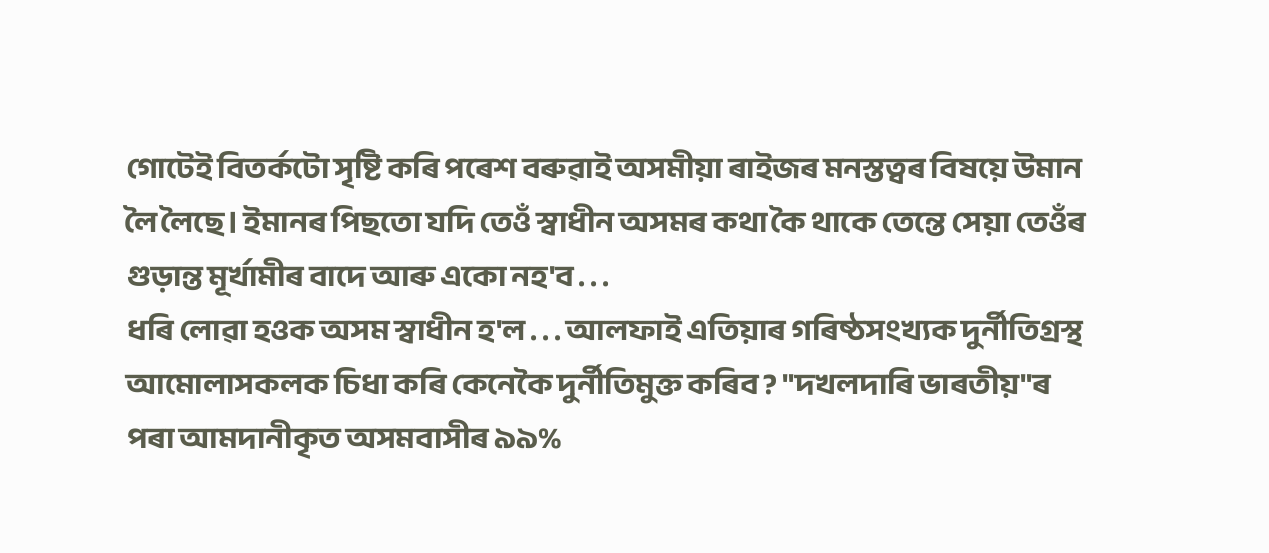গোটেই বিতৰ্কটো সৃষ্টি কৰি পৰেশ বৰুৱাই অসমীয়া ৰাইজৰ মনস্তত্বৰ বিষয়ে উমান লৈ লৈছে। ইমানৰ পিছতো যদি তেওঁ স্বাধীন অসমৰ কথা কৈ থাকে তেন্তে সেয়া তেওঁৰ গুড়ান্ত মূৰ্খামীৰ বাদে আৰু একো নহ'ব . . .
ধৰি লোৱা হওক অসম স্বাধীন হ'ল . . . আলফাই এতিয়াৰ গৰিষ্ঠসংখ্যক দুৰ্নীতিগ্রস্থ আমোলাসকলক চিধা কৰি কেনেকৈ দুৰ্নীতিমুক্ত কৰিব ? "দখলদাৰি ভাৰতীয়"ৰ পৰা আমদানীকৃত অসমবাসীৰ ৯৯%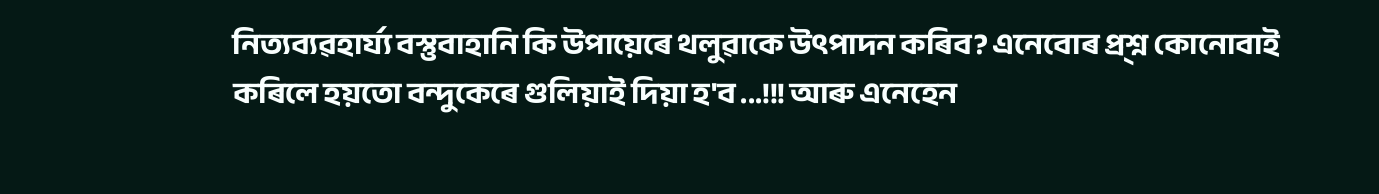নিত্যব্যৱহাৰ্য্য বস্তুবাহানি কি উপায়েৰে থলুৱাকে উৎপাদন কৰিব? এনেবোৰ প্র্শ্ন কোনোবাই কৰিলে হয়তো বন্দুকেৰে গুলিয়াই দিয়া হ'ব ...!!! আৰু এনেহেন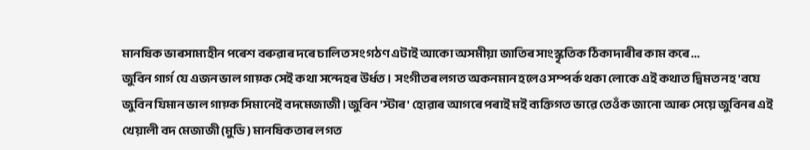মানষিক ভাৰসাম্যহীন পৰেশ বৰুৱাৰ দৰে চালিত সংগঠণ এটাই আকো অসমীয়া জাতিৰ সাংস্কৃতিক ঠিকাদাৰীৰ কাম কৰে ...
জুবিন গাৰ্গ যে এজন ভাল গায়্ক সেই কথা সন্দেহৰ উৰ্ধত । সংগীতৰ লগত অকনমান হলেও সম্পৰ্ক থকা লোকে এই কথাত দ্বিমত নহ'বযে জুবিন যিমান ভাল গায়্ক সিমানেই বদমেজাজী। জুবিন 'স্টাৰ' হোৱাৰ আগৰে পৰাই মই ব্যক্তিগত ভাৱে তেওঁক জানো আৰু সেয়ে জুবিনৰ এই খেয়ালী বদ মেজাজী (মুডি) মানষিকতাৰ লগত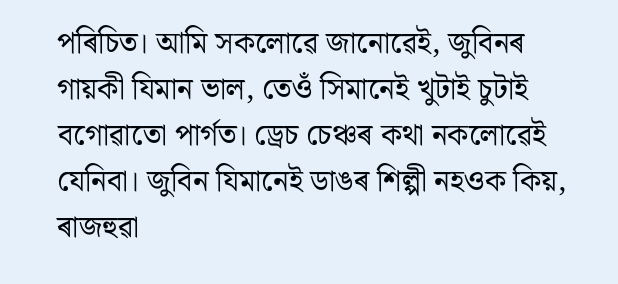পৰিচিত। আমি সকলোৱে জানোৱেই, জুবিনৰ গায়কী যিমান ভাল, তেওঁ সিমানেই খুটাই চুটাই বগোৱাতো পাৰ্গত। ড্রেচ চেঞ্চৰ কথা নকলোৱেই যেনিবা। জুবিন যিমানেই ডাঙৰ শিল্পী নহওক কিয়, ৰাজহুৱা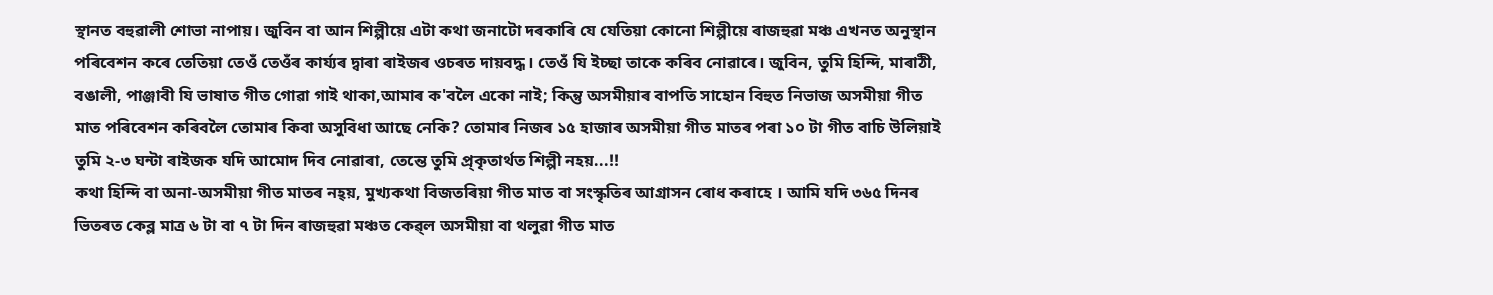স্থানত বহুৱালী শোভা নাপায়। জুবিন বা আন শিল্পীয়ে এটা কথা জনাটো দৰকাৰি যে যেতিয়া কোনো শিল্পীয়ে ৰাজহুৱা মঞ্চ এখনত অনুস্থান পৰিবেশন কৰে তেতিয়া তেওঁ তেওঁৰ কাৰ্য্যৰ দ্বাৰা ৰাইজৰ ওচৰত দায়বদ্ধ। তেওঁ যি ইচ্ছা তাকে কৰিব নোৱাৰে। জুবিন, তুমি হিন্দি, মাৰাঠী, বঙালী, পাঞ্জাবী যি ভাষাত গীত গোৱা গাই থাকা,আমাৰ ক'বলৈ একো নাই; কিন্তু অসমীয়াৰ বাপতি সাহোন বিহুত নিভাজ অসমীয়া গীত মাত পৰিবেশন কৰিবলৈ তোমাৰ কিবা অসুবিধা আছে নেকি? তোমাৰ নিজৰ ১৫ হাজাৰ অসমীয়া গীত মাতৰ পৰা ১০ টা গীত বাচি উলিয়াই তুমি ২-৩ ঘন্টা ৰাইজক যদি আমোদ দিব নোৱাৰা, তেন্তে তুমি প্র্কৃতাৰ্থত শিল্পী নহয়...!!
কথা হিন্দি বা অনা-অসমীয়া গীত মাতৰ নহ্য়, মুখ্যকথা বিজতৰিয়া গীত মাত বা সংস্কৃতিৰ আগ্রাসন ৰোধ কৰাহে । আমি যদি ৩৬৫ দিনৰ ভিতৰত কেৱ্ল মাত্র ৬ টা বা ৭ টা দিন ৰাজহুৱা মঞ্চত কেৱ্ল অসমীয়া বা থলুৱা গীত মাত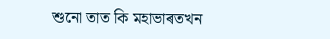শুনো তাত কি মহাভাৰতখন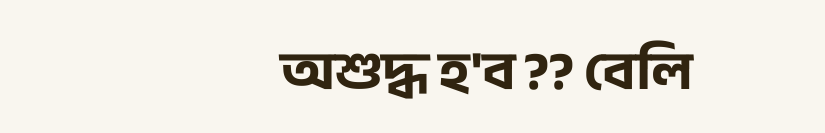অশুদ্ধ হ'ব ?? বেলি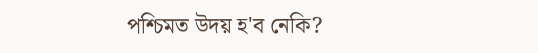পশ্চিমত উদয় হ'ব নেকি?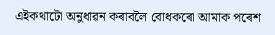এইকথাটো অনুধাৱন কৰাবলৈ বোধকৰো আমাক পৰেশ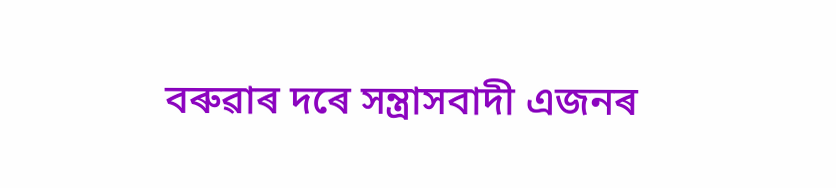বৰুৱাৰ দৰে সন্ত্রাসবাদী এজনৰ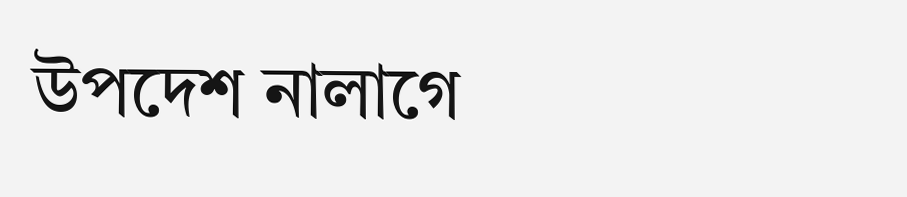উপদেশ নালাগে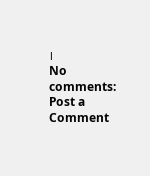।
No comments:
Post a Comment